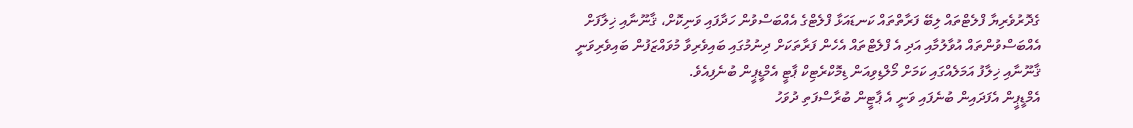ގެދޮރުވެރިޔާ ފްލެޓްތައް ލިބޭ ފަރާތްތައް ކަނޑައަޅާ ފްލެޓްގެ އެއްބަސްވުން ހަދާފައި ވަނިކޮށް، ޤާނޫނާއި ޚިލާފަށް އެއްބަސްވުންތައް އުވާލުމާއި އަދި އެ ފްލެޓްތައް އެހެން ފަރާތަކަށް ދިނުމުގައި ބައިވެރިވާ މުވައްޒަފުން ބައިވެރިވަނީ ޤާނޫނާއި ޚިލާފު އަމަލެއްގައި ކަމަށް މޯލްޑިވިއަން ޑިމޮކްރެޓިކް ޕާޓީ އެމްޑީޕީން ބުނެފިއެވެ.
އެމްޑީޕީން އެފަދައިން ބުނެފައި ވަނީ އެ ޕާޓީން ބުރާސްފަތި ދުވަހު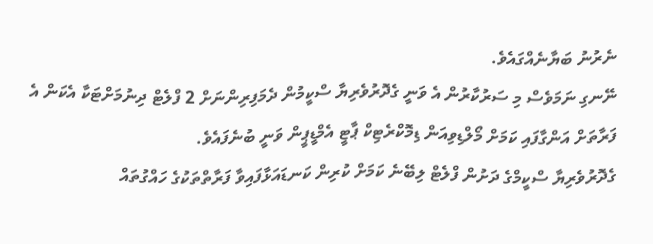ނެރުނު ބަޔާނެއްގައެވެ.
ނޭނގި ނަމަވެސް މި ސަރުކާރުން އެ ވަނީ ގެދޮރުވެރިޔާ ސްކީމުން ދެމަފިރިންނަށް 2 ފްލެޓް ދިނުމަށްޓަކާ އެކަން އެ ފަރާތަށް އަންގާފައި ކަމަށް މޯލްޑިވިއަން ޑިމޮކްރެޓިކް ޕާޓީ އެމްޑީޕީން ވަނީ ބުނެފައެވެ.
ގެދޮރުވެރިޔާ ސްކީމްގެ ދަށުން ފްލެޓް ލިބޭނެ ކަމަށް ކުރިން ކަނޑައަޅާފައިވާ ފަރާތްތަކުގެ ހައްގުތައް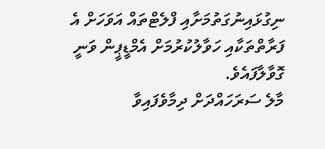ނިގުޅައިނުގަތުމަށާއި ފްލެޓްތައް އަވަހަށް އެ ފަރާތްތަކާއި ހަވާލުކުރުމަށް އެމްޑީޕީން ވަނީ ގޮވާލާފައެވެ.
މާލެ ސަރަހައްދަށް ދިމާވެފައިވާ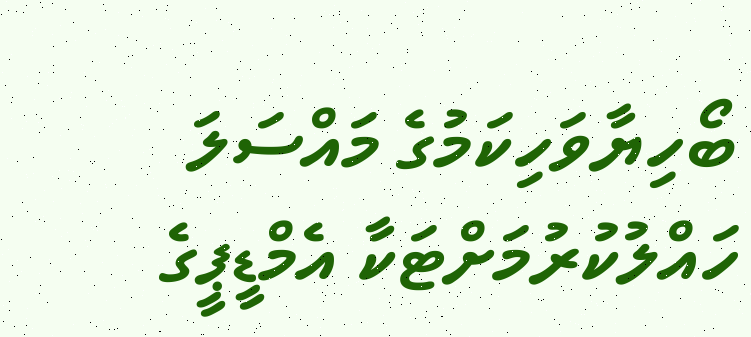ބޯހިޔާވަހިކަމުގެ މައްސަލަ ހައްލުކުރުމަށްޓަކާ އެމްޑީޕީގެ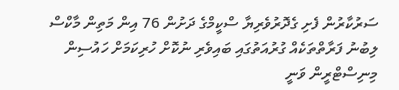ސަރުކާރުން ފެށި ގެދޮރުވެރިޔާ ސްކީމްގެ ދަށުން 76 އިން މަތިން މާކްސް ލިބުނު ފަރާތްތަކެއް ގުރުއަތުގައި ބައިވެރި ނުކޮށް ހުރިކަމަށް ހައުސިން މިނިސްޓްރީން ވަނީ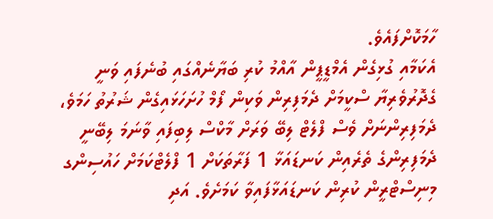ހާމަކޮށްފައެވެ.
އެކަމާއި ގުޅިގެން އެމްޑީޕީން އާއްމު ކުރި ބަޔާނެއްގައި ބުނެފައި ވަނީ ގެދޮރުވެރިޔާ ސްކީމަށް ދެމަފިރިން ވަކިން ފޯމް ހުށަހަޅައިގެން ޝަރުތު ހަމަވެ، ދެމަފިރިންނަށް ވެސް ފްލެޓް ލިބޭ ވަރަށް މާކްސް ލިބިފައި ވާނަމަ ލިބޭނީ ދެމަފިރިންގެ ތެރެއިން ކަނޑައަޅާ 1 ފަރާތަކަށް 1 ފްލެޓްކަމަށް ހައުސިންގ މިނިސްޓްރީން ކުރިން ކަނޑައަޅާފައިވާ ކަމަށެވެ. އަދި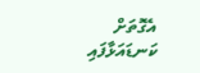އެގޮތަށް ކަނޑައަޅާފައި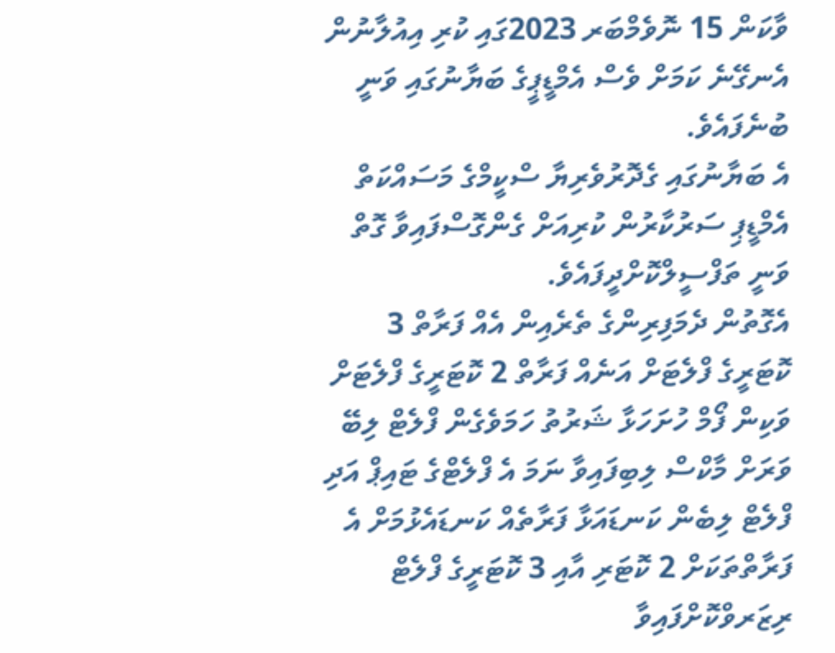ވާކަން 15 ނޮވެމްބަރ 2023ގައި ކުރި އިއުލާނުން އެނގޭނެ ކަމަށް ވެސް އެމްޑީޕީގެ ބަޔާނުގައި ވަނީ ބުނެފައެވެ.
އެ ބަޔާނުގައި ގެދޮރުވެރިޔާ ސްކީމްގެ މަސައްކަތް އެމްޑީޕި ސަރުކާރުން ކުރިއަށް ގެންގޮސްފައިވާ ގޮތް ވަނީ ތަފްސީލްކޮށްދީފައެވެ.
އެގޮތުން ދެމަފިރިންގެ ތެރެއިން އެއް ފަރާތް 3 ކޮޓަރީގެ ފްލެޓަށް އަނެއް ފަރާތް 2 ކޮޓަރީގެ ފްލެޓަށް ވަކިން ފޯމް ހުށަހަޅާ ޝަރުތު ހަމަވެގެން ފްލެޓް ލިބޭ ވަރަށް މާކްސް ލިބިފައިވާ ނަމަ އެ ފްލެޓްގެ ޓައިޕް އަދި ފްލެޓް ލިބެން ކަނޑައަޅާ ފަރާތެއް ކަނޑައެޅުމަށް އެ ފަރާތްތަކަށް 2 ކޮޓަރި އާއި 3 ކޮޓަރީގެ ފްލެޓް ރިޒަރވްކޮށްފައިވާ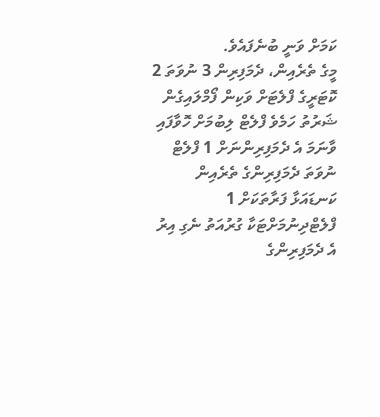ކަމަށް ވަނީ ބުނެފައެވެ.
މީގެ ތެރެއިން، ދެމަފިރިން 3 ނުވަތަ 2 ކޮޓަރީގެ ފްލެޓަށް ވަކިން ފޯމްލައިގެން ޝަރުތު ހަމެވެ ފްލެޓް ލިބުމަށް ހޮވާފައި ވާނަމަ އެ ދެމަފިރިންނަށް 1 ފްލެޓް ނުވަތަ ދެމަފިރިންގެ ތެރެއިން ކަނޑައަޅާ ފަރާތަކަށް 1 ފްލެޓްދިނުމަށްޓަކާ ގުރުއަތު ނެގި އިރު އެ ދެމަފިރިންގެ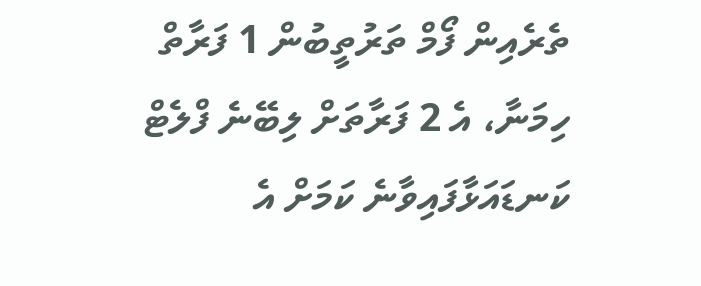ތެރެއިން ފޯމް ތަރުތީބުން 1 ފަރާތް ހިމަނާ، އެ 2 ފަރާތަށް ލިބޭނެ ފްލެޓް ކަނޑައަޅާފައިވާނެ ކަމަށް އެ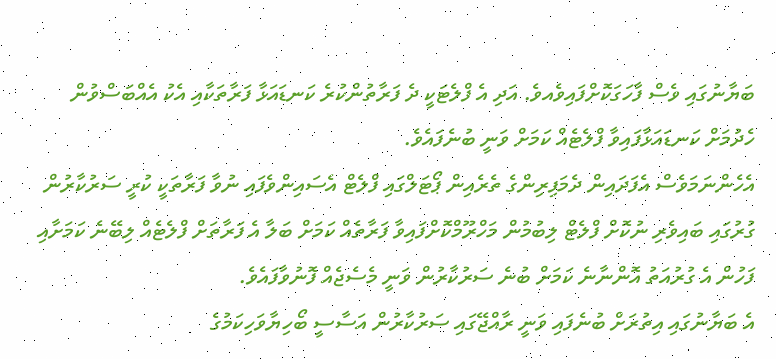ބަޔާނުގައި ވެސް ފާހަގަކޮށްފައިވެއވެ. އަދި އެ ފްލެޓަކީ ދެ ފަރާތުންކުރެ ކަނޑައަޅާ ފަރާތަކާއި އެކު އެއްބަސްވުން ހެދުމަށް ކަނޑައަޅާފައިވާ ފްލެޓެއް ކަމަށް ވަނީ ބުނެފައެވެ.
އެހެންނަމަވެސް އެފަދައިން ދެމަފިރިންގެ ތެރެއިން ޕޯޓަލްގައި ފްލެޓް އެސައިންވެފައި ނުވާ ފަރާތަކީ ކުރީ ސަރުކާރުން ގުރުގައި ބައިވެރި ނުކޮށް ފްލެޓް ލިބުމުން މަހްރޫމްކޮށްފައިވާ ފަރާތެއް ކަމަށް ބަލާ އެ ފަރާތަށް ފްލެޓެއް ލިބޭނެ ކަމަށާއި ފަހުން އެ ގުރުއަތު އޮންނާނެ ކަމަށް ބުނެ ސަރުކާރުން ވަނީ މެސެޖެއް ފޮނުވާފައެވެ.
އެ ބަޔާނުގައި އިތުރަށް ބުނެފައި ވަނީ ރާއްޖޭގައި ސަރުކާރުން އަސާސީ ބޯހިޔާވަހިކަމުގެ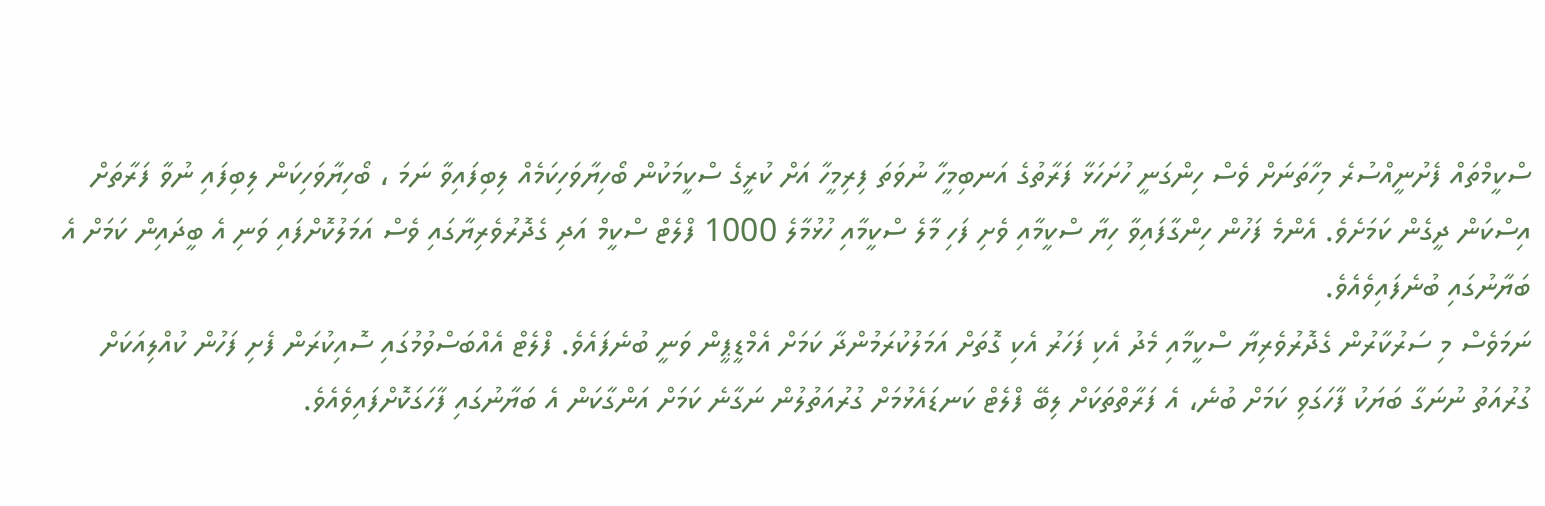ސްކީމްތައް ފެށުނީއްސުރެ މިހާތަނަށް ވެސް ހިންގަނީ ހުށަހަޅާ ފަރާތުގެ އަނބިމީހާ ނުވަތަ ފިރިމީހާ އަށް ކުރީގެ ސްކީމަކުން ބޯހިޔާވަހިކަމެއް ލިބިފައިވާ ނަމަ ، ބޯހިޔާވަހިކަން ލިބިފައި ނުވާ ފަރާތަށް އިސްކަން ދީގެން ކަމަށެވެ. އެންމެ ފަހުން ހިންގާފައިވާ ހިޔާ ސްކީމާއި ވެށި ފަހި މާލެ ސްކީމާއި ހުޅުމާލެ 1000 ފްލެޓް ސްކީމް އަދި ގެދޮރުވެރިޔާގައި ވެސް އަމަލުކޮށްފައި ވަނި އެ ބީދައިން ކަމަށް އެ ބަޔާނުގައި ބުނެފައިވެއެވެ.
ނަމަވެސް މި ސަރުކާރުން ގެދޮރުވެރިޔާ ސްކީމާއި މެދު އެކި ފަހަރު އެކި ގޮތަށް އަމަލުކުރަމުންދާ ކަމަށް އެމްޑީޕީން ވަނީ ބުނެފައެވެ. ފްލެޓް އެއްބަސްވުމުގައި ސޮއިކުރަން ފެށި ފަހުން ކުއްލިއަކަށް ގުރުއަތު ނުނަގާ ބަޔަކު ފާހަގަވި ކަމަށް ބުނެ، އެ ފަރާތްތަކަށް ލިބޭ ފްލެޓް ކަނޑައެޅުމަށް ގުރުއަތުލުން ނަގާނެ ކަމަށް އަންގާކަން އެ ބަޔާނުގައި ފާހަގަކޮށްފައިވެއެވެ.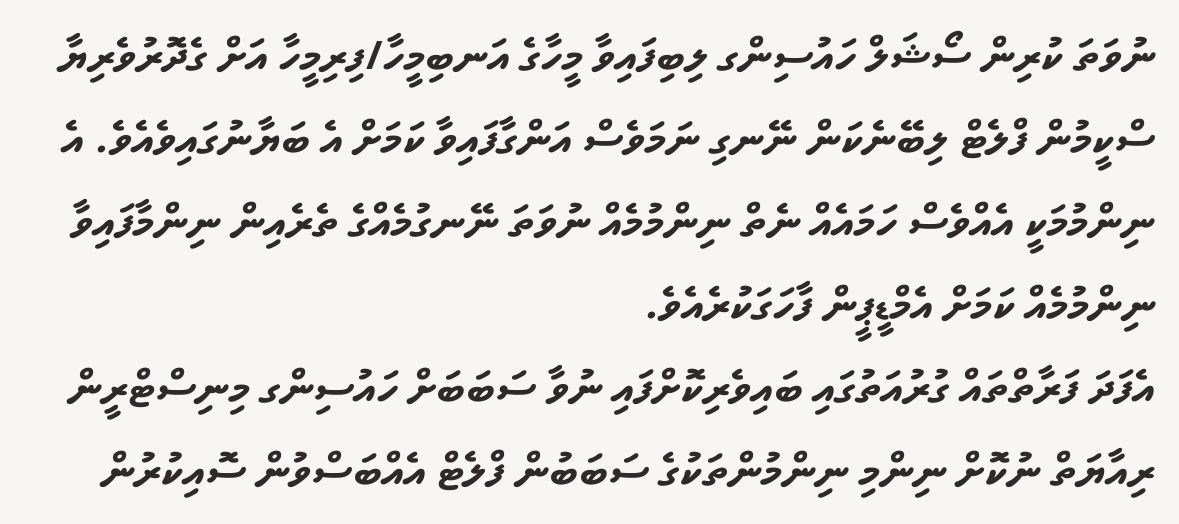ނުވަތަ ކުރިން ސޯޝަލް ހައުސިންގ ލިބިފައިވާ މީހާގެ އަނބިމީހާ/ފިރިމީހާ އަށް ގެދޮރުވެރިޔާ ސްކީމުން ފްލެޓް ލިބޭނެކަން ނޭނގި ނަމަވެސް އަންގާފައިވާ ކަމަށް އެ ބަޔާނުގައިވެއެވެ. އެ ނިންމުމަކީ އެއްވެސް ހަމައެއް ނެތް ނިންމުމެއް ނުވަތަ ނޭނގުމެއްގެ ތެރެއިން ނިންމާފައިވާ ނިންމުމެއް ކަމަށް އެމްޑީޕީން ފާހަގަކުރެއެވެ.
އެފަދަ ފަރާތްތައް ގުރުއަތުގައި ބައިވެރިކޮށްފައި ނުވާ ސަބަބަށް ހައުސިންގ މިނިސްޓްރީން ރިއާޔަތް ނުކޮށް ނިންމި ނިންމުންތަކުގެ ސަބަބުން ފްލެޓް އެއްބަސްވުން ސޮއިކުރުން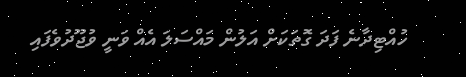ހުއްޓިދާނެ ފަދަ ގޮތަކަށް އަލުން މައްސަލަ އެއް ވަނީ ވުޖޫދުވެފައި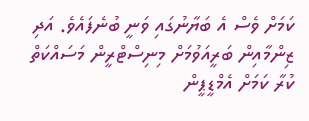ކަމަށް ވެސް އެ ބަޔާނުގައި ވަނީ ބުނެފައެވެ. އަދި ޒިންމާއިން ބަރީއަވުމަށް މިނިސްޓްރީން މަސައްކަތް ކުރާ ކަމަށް އެމްޑީޕީން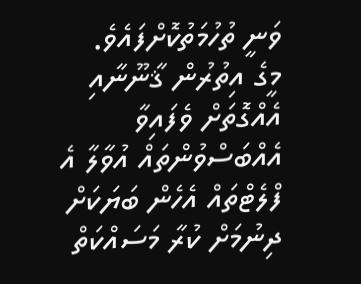ވަނީ ތުހުމަތުކޮށްފައެވެ.
މީގެ އިތުރުން ޤާނޫނާއި އެއްގޮތަށް ވެފައިވާ އެއްބަސްވުންތައް އުވާލާ އެ ފްލެޓްތައް އެހެން ބަޔަކަށް ދިނުމަށް ކުރާ މަސައްކަތް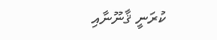ކުރަނީ ޤާނޫނާއި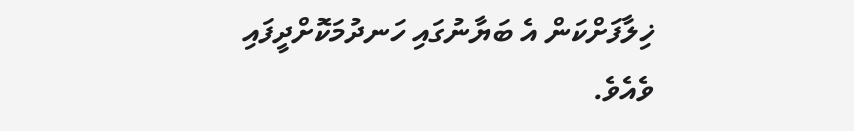ޚިލާފަށްކަން އެ ބަޔާނުގައި ހަނދުމަކޮށްދީފައި ވެއެވެ.